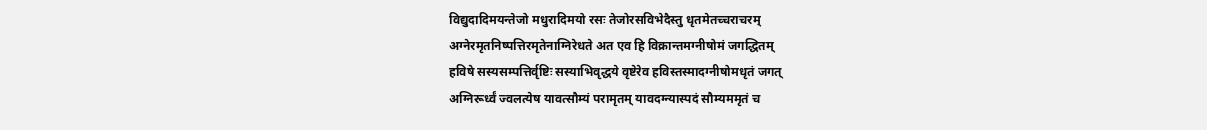विद्युदादिमयन्तेजो मधुरादिमयो रसः तेजोरसविभेदैस्तु धृतमेतच्चराचरम्
अग्नेरमृतनिष्पत्तिरमृतेनाग्निरेधते अत एव हि विक्रान्तमग्नीषोमं जगद्धितम्
हविषे सस्यसम्पत्तिर्वृष्टिः सस्याभिवृद्धये वृष्टेरेव हविस्तस्मादग्नीषोमधृतं जगत्
अग्निरूर्ध्वं ज्वलत्येष यावत्सौम्यं परामृतम् यावदग्न्यास्पदं सौम्यममृतं च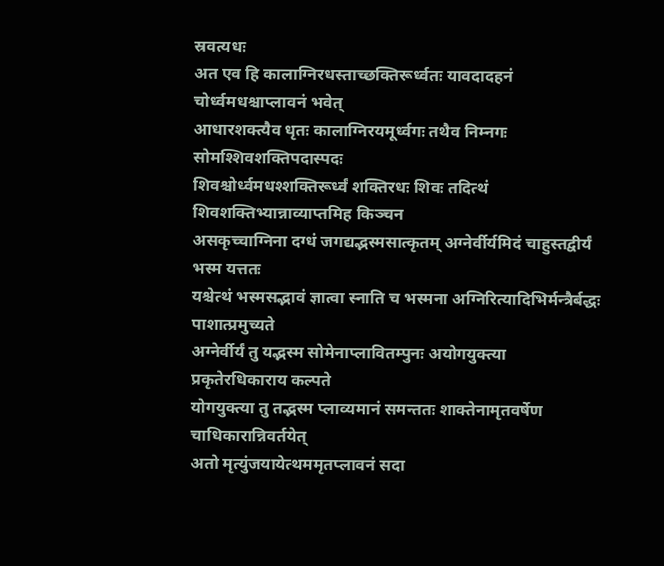स्रवत्यधः
अत एव हि कालाग्निरधस्ताच्छक्तिरूर्ध्वतः यावदादहनं चोर्ध्वमधश्चाप्लावनं भवेत्
आधारशक्त्यैव धृतः कालाग्निरयमूर्ध्वगः तथैव निम्नगः सोमश्शिवशक्तिपदास्पदः
शिवश्चोर्ध्वमधश्शक्तिरूर्ध्वं शक्तिरधः शिवः तदित्थं शिवशक्तिभ्यान्नाव्याप्तमिह किञ्चन
असकृच्चाग्निना दग्धं जगद्यद्भस्मसात्कृतम् अग्नेर्वीर्यमिदं चाहुस्तद्वीर्यं भस्म यत्ततः
यश्चेत्थं भस्मसद्भावं ज्ञात्वा स्नाति च भस्मना अग्निरित्यादिभिर्मन्त्रैर्बद्धः पाशात्प्रमुच्यते
अग्नेर्वीर्यं तु यद्भस्म सोमेनाप्लावितम्पुनः अयोगयुक्त्या प्रकृतेरधिकाराय कल्पते
योगयुक्त्या तु तद्भस्म प्लाव्यमानं समन्ततः शाक्तेनामृतवर्षेण चाधिकारान्निवर्तयेत्
अतो मृत्युंजयायेत्थममृतप्लावनं सदा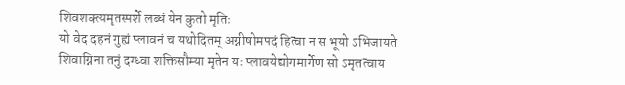शिवशक्त्यमृतस्पर्शे लब्धं येन कुतो मृतिः
यो वेद दहनं गुह्यं प्लावनं च यथोदितम् अग्नीषोमपदं हित्वा न स भूयो ऽभिजायते
शिवाग्निना तनुं दग्ध्वा शक्तिसौम्या मृतेन यः प्लावयेद्योगमार्गेण सो ऽमृतत्वाय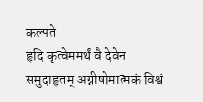कल्पते
हृदि कृत्वेममर्थं वै देवेन समुदाहृतम् अग्नीषोमात्मकं विश्वं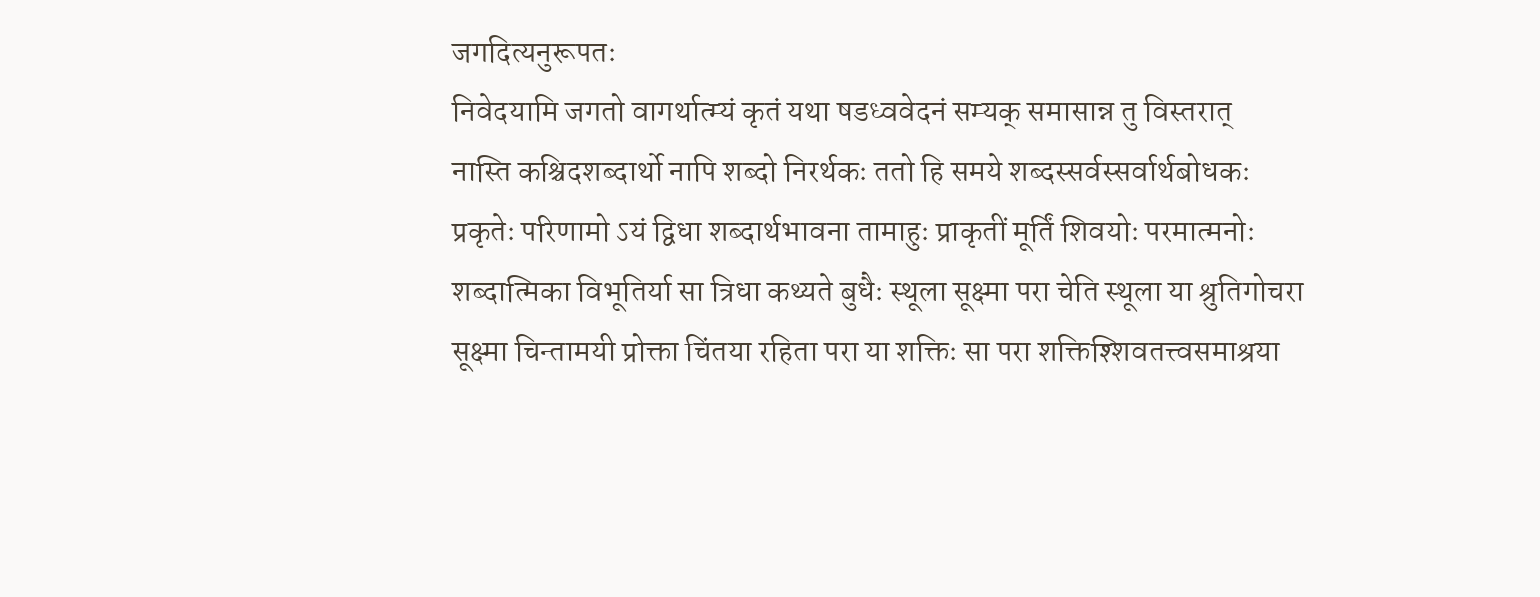जगदित्यनुरूपतः
निवेदयामि जगतो वागर्थात्म्यं कृतं यथा षडध्ववेदनं सम्यक् समासान्न तु विस्तरात्
नास्ति कश्चिदशब्दार्थो नापि शब्दो निरर्थकः ततो हि समये शब्दस्सर्वस्सर्वार्थबोधकः
प्रकृतेः परिणामो ऽयं द्विधा शब्दार्थभावना तामाहुः प्राकृतीं मूर्तिं शिवयोः परमात्मनोः
शब्दात्मिका विभूतिर्या सा त्रिधा कथ्यते बुधैः स्थूला सूक्ष्मा परा चेति स्थूला या श्रुतिगोचरा
सूक्ष्मा चिन्तामयी प्रोक्ता चिंतया रहिता परा या शक्तिः सा परा शक्तिश्शिवतत्त्वसमाश्रया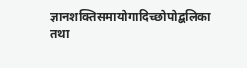ज्ञानशक्तिसमायोगादिच्छोपोद्बलिका तथा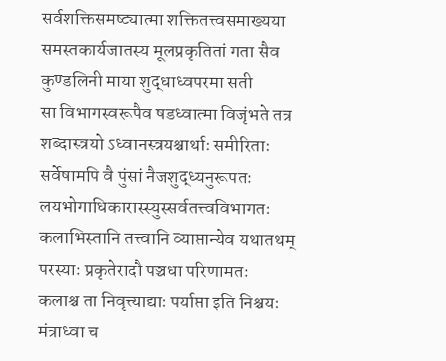सर्वशक्तिसमष्ट्यात्मा शक्तितत्त्वसमाख्यया
समस्तकार्यजातस्य मूलप्रकृतितां गता सैव कुण्डलिनी माया शुद्धाध्वपरमा सती
सा विभागस्वरूपैव षडध्वात्मा विजृंभते तत्र शब्दास्त्रयो ऽध्वानस्त्रयश्चार्थाः समीरिताः
सर्वेषामपि वै पुंसां नैजशुद्ध्यनुरूपतः लयभोगाधिकारास्स्युस्सर्वतत्त्वविभागतः
कलाभिस्तानि तत्त्वानि व्याप्तान्येव यथातथम् परस्याः प्रकृतेरादौ पञ्चधा परिणामतः
कलाश्च ता निवृत्त्याद्याः पर्याप्ता इति निश्चयः मंत्राध्वा च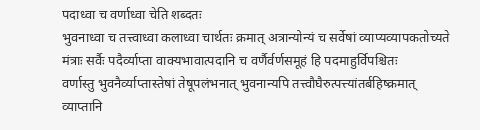पदाध्वा च वर्णाध्वा चेति शब्दतः
भुवनाध्वा च तत्त्वाध्वा कलाध्वा चार्थतः क्रमात् अत्रान्योन्यं च सर्वेषां व्याप्यव्यापकतोच्यते
मंत्राः सर्वैः पदैर्व्याप्ता वाक्यभावात्पदानि च वर्णैर्वर्णसमूहं हि पदमाहुर्विपश्चितः
वर्णास्तु भुवनैर्व्याप्तास्तेषां तेषूपलंभनात् भुवनान्यपि तत्त्वौघैरुत्पत्त्यांतर्बहिष्क्रमात्
व्याप्तानि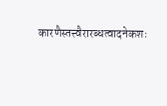कारणैस्तत्त्वैरारब्धत्वादनेकशः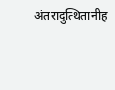अंतरादुत्थितानीह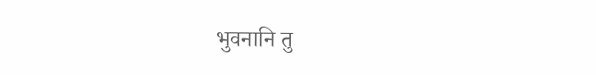भुवनानि तु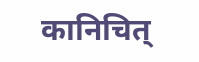कानिचित्